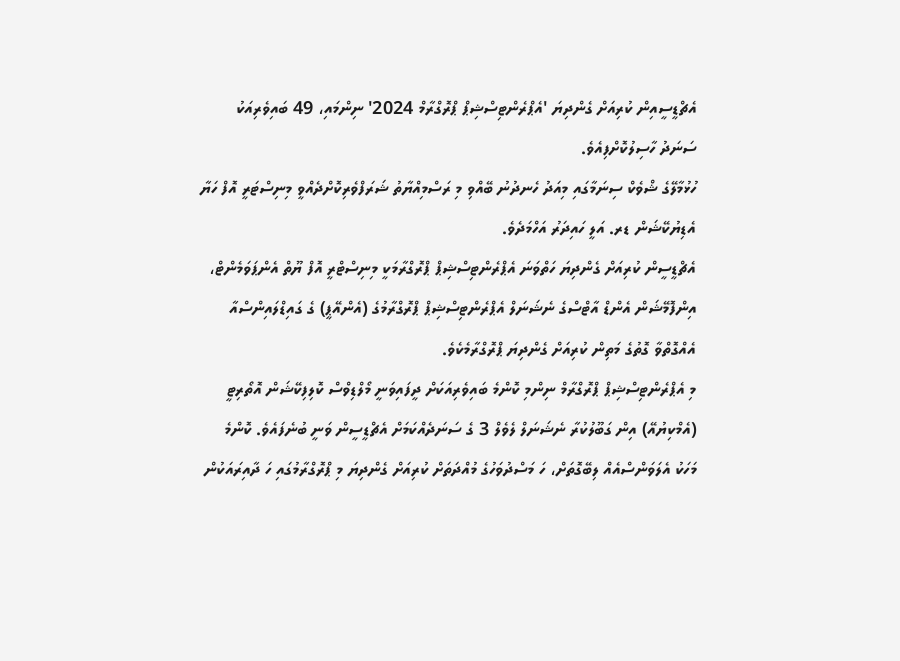އެޗްޑީސީއިން ކުރިއަށް ގެންދިޔަ 'އެޕްރެންޓިސްޝިޕް ޕްރޮގްރާމް 2024' ނިންމައި، 49 ބައިވެރިއަކު ސަނަދު ހާސިލުކޮށްފިއެވެ.
ހުޅުމާލޭގެ ޝްވެކް ސިނަމާގައި މިއަދު ހެނދުނު ބޭއްވި މި ރަސްމިއްޔާތު ޝަރަފްވެރިކޮށްދެއްވީ މިނިސްޓަރީ އޮފް ހަޔާ އެޑިޔުކޭޝަން ޑރ. އަލީ ހައިދަރު އަހްމަދެވެ.
އެޗްޑީސީން ކުރިއަށް ގެންދިޔަ ހަތްވަނަ އެޕްރެންޓިސްޝިޕް ޕްރޮގްރާމަކީ މިނިސްޓްރީ އޮފް ޔޫތް އެންޕަވަމެންޓް، އިންފޮމޭޝަން އެންޑް އާޓްސްގެ ނެޝަނަލް އެޕްރެންޓިސްޝިޕް ޕްރޮގްރާމުގެ (އެންއޭޕީ) ގެ ގައިޑްލައިންސްއާ އެއްގޮތްވާ ގޮތުގެ މަތިން ކުރިއަށް ގެންދިޔަ ޕްރޮގްރާމެކެވެ.
މި އެޕްރެންޓިސްޝިޕް ޕްރޮގްރާމް ނިންމި ކޮންމެ ބައިވެރިއަކަށް ދީފައިވަނީ މޯލްޑިވްސް ކޮލިފިކޭޝަން އޮތޯރިޓީ (އެމްކިޔުއޭ) އިން ގަބޫލުކުރާ ނެޝަނަލް ލެވެލް 3 ގެ ސަނަދެއްކަމަށް އެޗްޑީސީން ވަނީ ބުނެފައެވެ. ކޮންމެ މަހަކު އެލަވަންސްއެއް ލިބޭގޮތަށް، ހަ މަސްދުވަހުގެ މުއްދަތަށް ކުރިއަށް ގެންދިޔަ މި ޕްރޮގްރާމުގައި ހަ ދާއިރައަކުން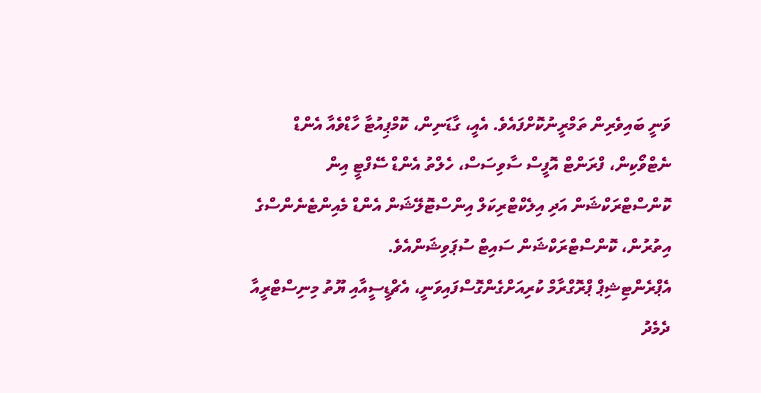ވަނީ ބައިވެރިން ތަމްރީނުކޮށްފައެވެ. އެއީ، ގާޑަނިން، ކޮމްޕިއުޓާ ހާޑްވެއާ އެންޑް ނެޓްވޯކިން، ފްރަންޓް އޮފީސް ސާވިސަސް، ހެލްތު އެންޑް ސޭފްޓީ އިން ކޮންސްޓްރަކްޝަން އަދި އިލެކްޓްރިކަލް އިންސްޓޮލޭޝަން އެންޑް މެއިންޓެނެންސްގެ އިތުރުން، ކޮންސްޓްރަކްޝަން ސައިޓް ސުޕަވިޝަންއެވެ.
އެޕްރެންޓިޝިޕް ޕްރޮގްރާމް ކުރިއަށްގެންގޮސްފައިވަނީ، އެޗްޑީސީއާއި ޔޫތު މިނިސްޓްރީއާ ދެމެދު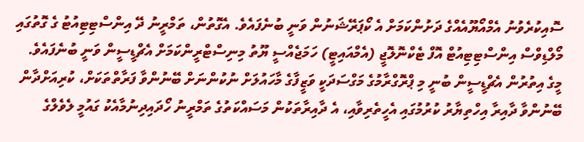ސޮއިކުރެވުނު އެމްއޯޔޫއެއްގެ ދަށުންކަމަށް އެ ކޯޕަރޭޝަނުން ވަނީ ބުނެފައެވެ. އެގޮތުން، ތަމްރީނު ދޭ އިންސްޓިޓިއުޓު ގެ ގޮތުގައި މޯލްޑިވްސް އިންސްޓިޓިއުޓް އޮފް ޓެކްނޮލޮޖީ (އެމްއައިޓީ) ހަމަޖެއްސީ ޔޫތު މިނިސްޓްރީންކަމަށް އެޗްޑީސީން ވަނީ ބުނެފައެވެ.
މީގެ އިތުރުން އެޗްޑީސީން ބުނީ މި ޕްރޮގްރާމުގެ މަގްސަދަކީ ވަޒީފާގެ މާހައުލަށް ނުކުންނަށް ބޭނުންވާ ފަރާތްތަކަށް، ކުރިއަށްދާން ބޭނުންވާ ދާއިރާ އިހްތިޔާރު ކުރުމުގައި އެހީތެރިވާއި، އެ ދާއިރާތަކުން މަސައްކަތުގެ ތަމްރީނު ހޯދައިދިނުމާއެކު ގައުމީ ލެވެލްގެ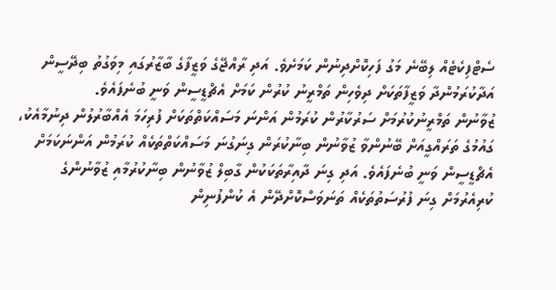ސެޓްފިކެޓެއް ލިބޭނެ މަގު ފަހިކޮށްދިނުން ކަމަށެވެ. އަދި ރާއްޖޭގެ ވަޒީފާގެ ބާޒާރުގައި މިވަގުތު ބިދޭސީން އަދާކުރަމުންދާ ވަޒީފާތަކަށް ދިވެހިން ތަމްރީނު ކުރުން ކަމަށް އެޗްޑީސީން ވަނީ ބުނެފައެވެ.
ޒުވާނުން ތަމްރީނުކުރުމަށް ސަރުކާރުން ކުރަމުން އަންނަ މަސައްކަތްތަކަށް ފުރިހަމަ އެއްބާރުލުން ދިނުމާއެކު، ގައުމުގެ ތަރައްގީއަށް ބޭނުންވާ ޒުވާނުން ބިނާކުރަން ގިނަގުނަ މަސައްކަތްތަކެއް ކުރަމުން އަންނަކަމަށް އެޗްޑީސީން ވަނީ ބުނެފައެވެ. އަދި ގިނަ ދާއިރާތަކަކުން ގާބިލް ޒުވާނުން ބިނާކުރުމާއި ޒުވާނުންގެ ކުރިއެރުމަށް ގިނަ ފުރުސަތުތަކެއް ތަނަވަސްކޮށްދޭން އެ ކުންފުނިން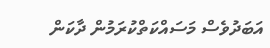އަބަދުވެސް މަސައްކަތްކުރަމުން ދާކަން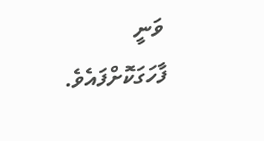ވަނީ ފާހަގަކޮށްފައެވެ.